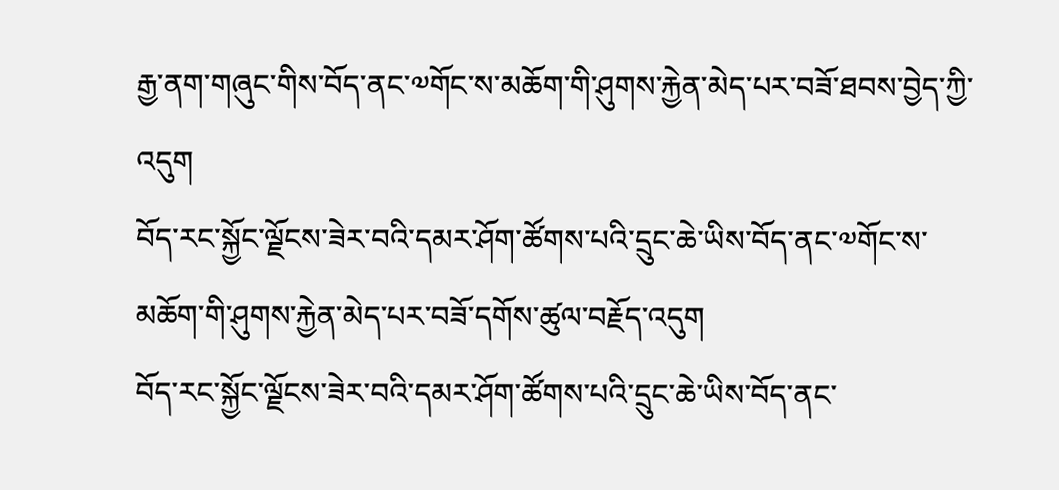རྒྱ་ནག་གཞུང་གིས་བོད་ནང་༧གོང་ས་མཆོག་གི་ཤུགས་རྐྱེན་མེད་པར་བཟོ་ཐབས་བྱེད་ཀྱི་འདུག
བོད་རང་སྐྱོང་ལྗོངས་ཟེར་བའི་དམར་ཤོག་ཚོགས་པའི་དྲུང་ཆེ་ཡིས་བོད་ནང་༧གོང་ས་མཆོག་གི་ཤུགས་རྐྱེན་མེད་པར་བཟོ་དགོས་ཚུལ་བརྗོད་འདུག
བོད་རང་སྐྱོང་ལྗོངས་ཟེར་བའི་དམར་ཤོག་ཚོགས་པའི་དྲུང་ཆེ་ཡིས་བོད་ནང་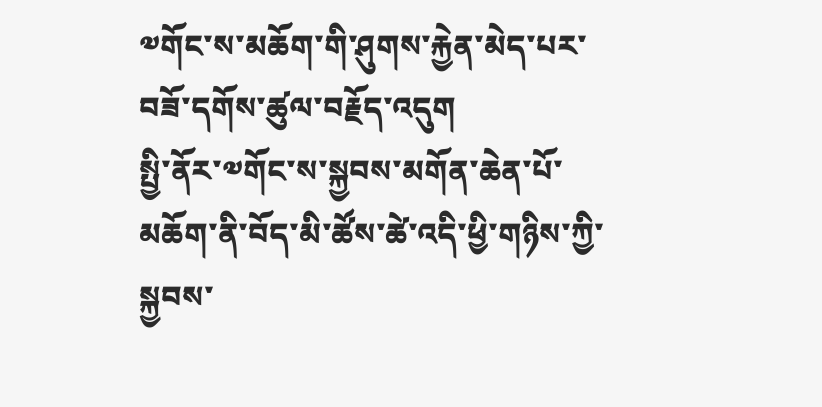༧གོང་ས་མཆོག་གི་ཤུགས་རྐྱེན་མེད་པར་བཟོ་དགོས་ཚུལ་བརྗོད་འདུག
སྤྱི་ནོར་༧གོང་ས་སྐྱབས་མགོན་ཆེན་པོ་མཆོག་ནི་བོད་མི་ཚོས་ཚེ་འདི་ཕྱི་གཉིས་ཀྱི་སྐྱབས་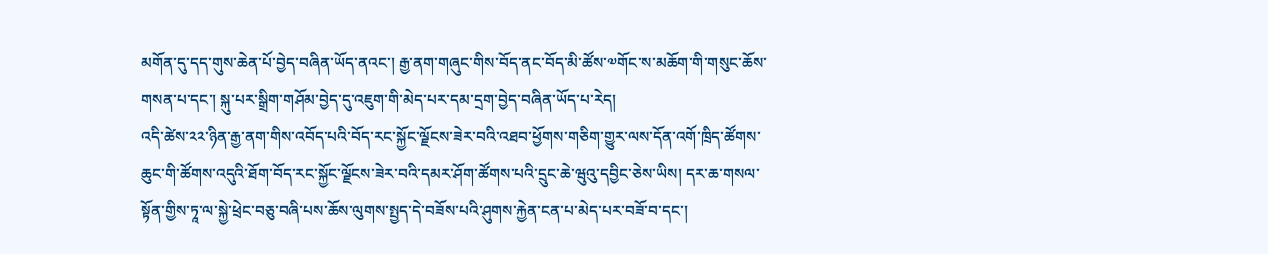མགོན་དུ་དད་གུས་ཆེན་པོ་བྱེད་བཞིན་ཡོད་ནའང་། རྒྱ་ནག་གཞུང་གིས་བོད་ནང་བོད་མི་ཚོས་༧གོང་ས་མཆོག་གི་གསུང་ཆོས་གསན་པ་དང་། སྐུ་པར་སྒྲིག་གཤོམ་བྱེད་དུ་འཇུག་གི་མེད་པར་དམ་དྲག་བྱེད་བཞིན་ཡོད་པ་རེད།
འདི་ཚེས་༢༢་ཉིན་རྒྱ་ནག་གིས་འབོད་པའི་བོད་རང་སྐྱོང་ལྗོངས་ཟེར་བའི་འཐབ་ཕྱོགས་གཅིག་གྱུར་ལས་དོན་འགོ་ཁྲིད་ཚོགས་ཆུང་གི་ཚོགས་འདུའི་ཐོག་བོད་རང་སྐྱོང་ལྗོངས་ཟེར་བའི་དམར་ཤོག་ཚོགས་པའི་དྲུང་ཆེ་ཝུའུ་དབྱིང་ཅེས་ཡིས། དར་ཆ་གསལ་སྟོན་གྱིས་ཏཱ་ལ་སྐྱེ་ཕྲེང་བཅུ་བཞི་པས་ཆོས་ལུགས་སྤྱད་དེ་བཟོས་པའི་ཤུགས་རྐྱེན་ངན་པ་མེད་པར་བཟོ་བ་དང་།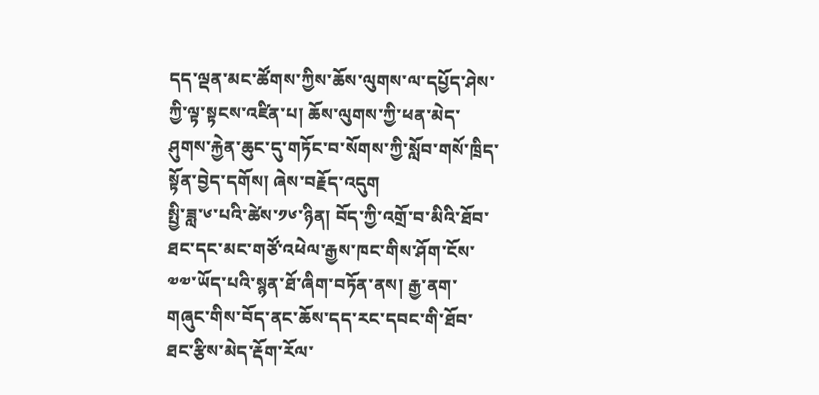དད་ལྡན་མང་ཚོགས་ཀྱིས་ཆོས་ལུགས་ལ་དཔྱོད་ཤེས་ཀྱི་ལྟ་སྟངས་འཛིན་པ། ཆོས་ལུགས་ཀྱི་ཕན་མེད་ཤུགས་རྐྱེན་ཆུང་དུ་གཏོང་བ་སོགས་ཀྱི་སློབ་གསོ་ཁྲིད་སྟོན་བྱེད་དགོས། ཞེས་བརྗོད་འདུག
སྤྱི་ཟླ་༦་པའི་ཚེས་༡༦་ཉིན། བོད་ཀྱི་འགྲོ་བ་མིའི་ཐོབ་ཐང་དང་མང་གཙོ་འཕེལ་རྒྱས་ཁང་གིས་ཤོག་ངོས་༧༧་ཡོད་པའི་སྙན་ཐོ་ཞིག་བཏོན་ནས། རྒྱ་ནག་གཞུང་གིས་བོད་ནང་ཆོས་དད་རང་དབང་གི་ཐོབ་ཐང་རྩིས་མེད་རྡོག་རོལ་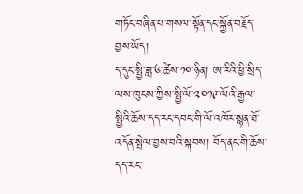གཏོང་བཞིན་པ་གསལ་སྟོན་དང་སྐྱོན་བརྗོད་བྱས་ཡོད།
ད་དུང་སྤྱི་ཟླ་༦་ཚེས་༡༠་ཉིན། ཨ་རིའི་ཕྱི་སྲིད་ལས་ཁུངས་ཀྱིས་སྤྱི་ལོ་༢༠༡༩་ལོའི་རྒྱལ་སྤྱིའི་ཆོས་དད་རང་དབང་གི་ལོ་འཁོར་སྙན་ཐོ་འདོན་སྤེལ་བྱས་བའི་སྐབས། བོད་ནང་གི་ཆོས་དད་རང་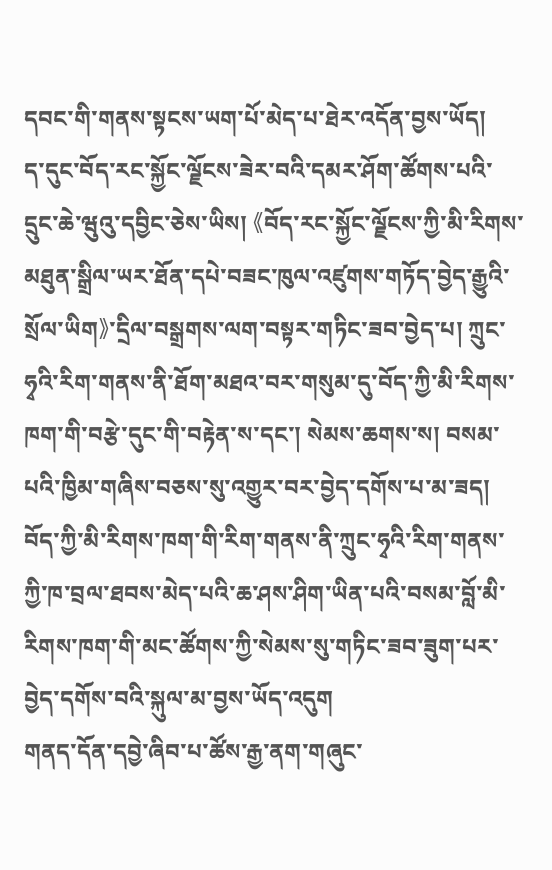དབང་གི་གནས་སྟངས་ཡག་པོ་མེད་པ་ཐེར་འདོན་བྱས་ཡོད།
ད་དུང་བོད་རང་སྐྱོང་ལྗོངས་ཟེར་བའི་དམར་ཤོག་ཚོགས་པའི་དྲུང་ཆེ་ཝུའུ་དབྱིང་ཅེས་ཡིས། 《བོད་རང་སྐྱོང་ལྗོངས་ཀྱི་མི་རིགས་མཐུན་སྒྲིལ་ཡར་ཐོན་དཔེ་བཟང་ཁུལ་འཛུགས་གཏོད་བྱེད་རྒྱུའི་སྲོལ་ཡིག》་དྲིལ་བསྒྲགས་ལག་བསྟར་གཏིང་ཟབ་བྱེད་པ། ཀྲུང་ཧྭའི་རིག་གནས་ནི་ཐོག་མཐའ་བར་གསུམ་དུ་བོད་ཀྱི་མི་རིགས་ཁག་གི་བརྩེ་དུང་གི་བརྟེན་ས་དང་། སེམས་ཆགས་ས། བསམ་པའི་ཁྱིམ་གཞིས་བཅས་སུ་འགྱུར་བར་བྱེད་དགོས་པ་མ་ཟད། བོད་ཀྱི་མི་རིགས་ཁག་གི་རིག་གནས་ནི་ཀྲུང་ཧྭའི་རིག་གནས་ཀྱི་ཁ་བྲལ་ཐབས་མེད་པའི་ཆ་ཤས་ཤིག་ཡིན་པའི་བསམ་བློ་མི་རིགས་ཁག་གི་མང་ཚོགས་ཀྱི་སེམས་སུ་གཏིང་ཟབ་ཟུག་པར་བྱེད་དགོས་བའི་སྐུལ་མ་བྱས་ཡོད་འདུག
གནད་དོན་དབྱེ་ཞིབ་པ་ཚོས་རྒྱ་ནག་གཞུང་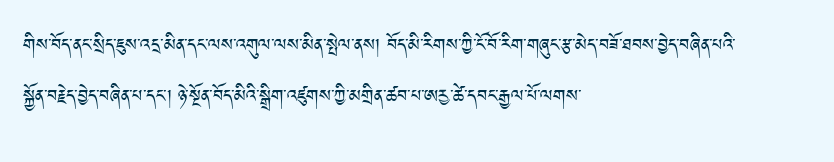གིས་བོད་ནང་སྲིད་ཇུས་འདྲ་མིན་དང་ལས་འགུལ་ལས་མིན་སྤེལ་ནས། བོད་མི་རིགས་ཀྱི་ངོ་བོ་རིག་གཞུང་རྩ་མེད་བཟོ་ཐབས་བྱེད་བཞིན་པའི་སྐྱོན་བརྗེད་བྱེད་བཞིན་པ་དང་། ཉེ་སྔོན་བོད་མིའི་སྒྲིག་འཛུགས་ཀྱི་མགྲིན་ཚབ་པ་ཨརྱ་ཚེ་དབང་རྒྱལ་པོ་ལགས་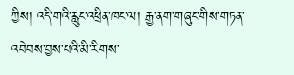ཀྱིས། འདི་གའི་རླུང་འཕྲིན་ཁང་ལ། རྒྱ་ནག་གཞུང་གིས་གཏན་འབེབས་བྱས་པའི་མི་རིགས་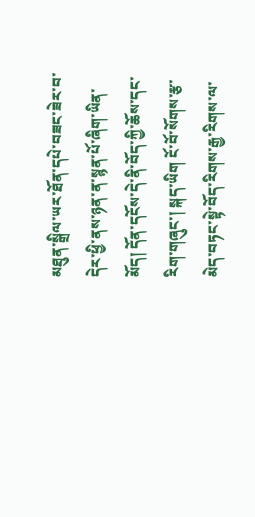མཐུན་སྒྲིལ་ཡར་ཐོན་དཔེ་བཟང་ཟེར་བ་དེར་ཕྱི་ནས་ཉན་ན་སྙན་པོ་ཞིག་ཡིན་མོད། དོན་དངོས་དེ་ནི་བོད་ཀྱི་ཆོས་དང་རིག་གཞུང་། སྐད་ཡིག ངོ་བོ་སོགས་རྩ་མེད་བཏང་སྟེ་བོད་རིགས་རྒྱ་རིགས་ལ་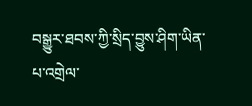བསྒྱུར་ཐབས་ཀྱི་སྲིད་བྱུས་ཤིག་ཡིན་པ་འགྲེལ་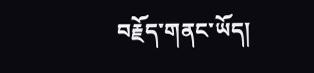བརྗོད་གནང་ཡོད།